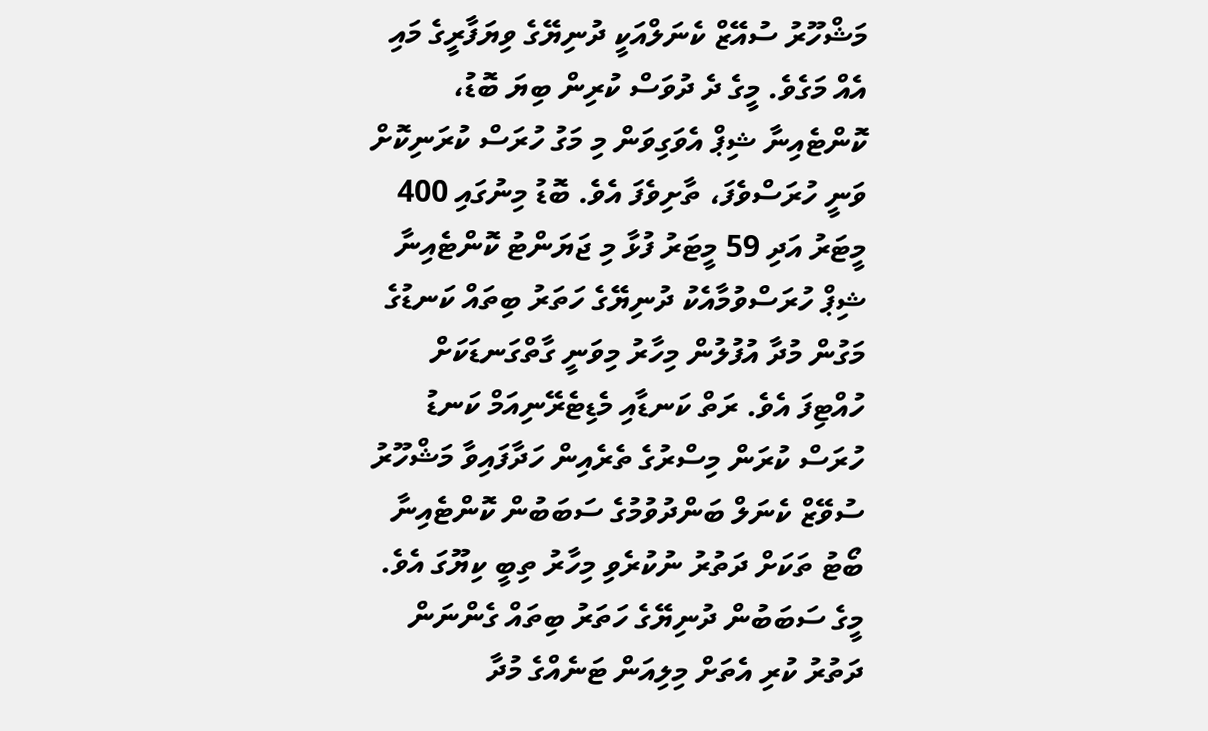މަޝްހޫރު ސުއޭޒް ކެނަލްއަކީ ދުނިޔޭގެ ވިޔަފާރީގެ މައި އެއް މަގެވެ. މީގެ ދެ ދުވަސް ކުރިން ބިޔަ ބޮޑު، ކޮންޓެއިނާ ޝިޕް އެވަގިވަން މި މަގު ހުރަސް ކުރަނިކޮށް ވަނީ ހުރަސްވެފަ، ތާށިވެފަ އެވެ. ބޮޑު މިނުގައި 400 މީޓަރު އަދި 59 މީޓަރު ފުޅާ މި ޖަޔަންޓު ކޮންޓެއިނާ ޝިޕް ހުރަސްވުމާއެކު ދުނިޔޭގެ ހަތަރު ބިތައް ކަނޑުގެ މަގުން މުދާ އުފުލުން މިހާރު މިވަނީ ގާތްގަނޑަކަށް ހުއްޓިފަ އެވެ. ރަތް ކަނޑާއި މެޑިޓެރޭނިއަމް ކަނޑު ހުރަސް ކުރަން މިސްރުގެ ތެރެއިން ހަދާފައިވާ މަޝްހޫރު ސުވޭޒް ކެނަލް ބަންދުވުމުގެ ސަބަބުން ކޮންޓެއިނާ ބޯޓު ތަކަށް ދަތުރު ނުކުރެވި މިހާރު ތިބީ ކިޔޫގަ އެވެ. މީގެ ސަބަބުން ދުނިޔޭގެ ހަތަރު ބިތައް ގެންނަން ދަތުރު ކުރި އެތަށް މިލިއަން ޓަނެއްގެ މުދާ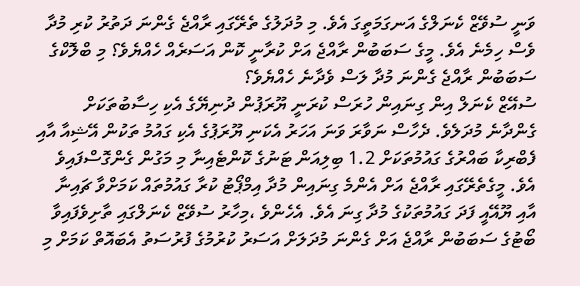ވަނީ ސުވޭޒް ކެނަލްގެ އަނގަމަތީގަ އެވެ. މި މުދަލުގެ ތެރޭގައި ރާއްޖެ ގެންނަ ދަތުރު ކުރި މުދާ ވެސް ހިމެނެ އެވެ. މީގެ ސަބަބުން ރާއްޖެ އަށް ކުރާނީ ކޮން އަސަރެއް ހެއްޔެވެ؟ މި ބްލޮކްގެ ސަބަބުން ރާއްޖެ ގެންނަ މުދާ ލަސް ވެދާނެ ހެއްޔެވެ؟
ސުއޭޒް ކެނަލް އިން ގިނައިން ހުރަސް ކުރަނީ ޔޫރަޕުން ދުނިޔޭގެ އެކި ހިސާބުތަކަށް ގެންދާނެ މުދަލެވެ. ދެހާސް ނަވާރަ ވަނަ އަހަރު އެކަނި ޔޫރަޕުގެ އެކި ގައުމު ތަކުން އޭޝިއާ އާއި ފެބްރިކާ ބައްރުގެ ގައުމުތަކަށް 1.2 ބިލިއަން ޓަނުގެ ކޮންޓެއިނާ މި މަގުން ގެންގޮސްފައިވެ އެވެ. މީގެތެރޭގައި ރާއްޖެ އަށް އެންމެ ގިނައިން މުދާ އިމްޕޯޓު ކުރާ ގައުމުތައް ކަމަށްވާ ޗައިނާ އާއި ޔޫއޭއީ ފަދަ ގައުމުތަކުގެ މުދާ ގިނަ އެވެ. އެހެންވެ ،މިހާރު ސުވޭޒް ކެނަލްގައި ތާށިވެފައިވާ ބޯޓުގެ ސަބަބުން ރާއްޖެ އަށް ގެންނަ މުދަލަށް އަސަރު ކުރުމުގެ ފުރުސަތު އެބައޮތް ކަމަށް މި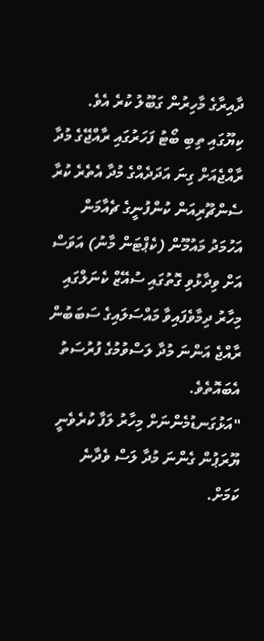ދާއިރާގެ މާހިރުން ގަބޫލު ކުރެ އެވެ.
ކިޔޫގައި ތިބި ބޯޓު ފަހަރުގައި ރާއްޖޭގެ މުދާ
ރާއްޖެއަށް ގިނަ އަދަދެއްގެ މުދާ އެތެރެ ކުރާ ސެންޗޫރިއަން ކުންފުނީގެ ޗެއާމަން އަހުމަދު މައުމޫން (ކެޕްޓަން މާނު) އަވަސް އަށް ވިދާޅުވި ގޮތުގައި ސުއޭޒް ކެނަލްގައި މިހާރު ދިމާވެފައިވާ މައްސަލައިގެ ސަބަބުން ރާއްޖެ އަންނަ މުދާ ލަސްވުމުގެ ފުރުސަތު އެބައޮތެވެ.
"އަޅުގަނޑުމެންނަށް މިހާރު ލަފާ ކުރެވެނީ ޔޫރަޕުން ގެންނަ މުދާ ލަސް ވެދާނެ ކަމަށް.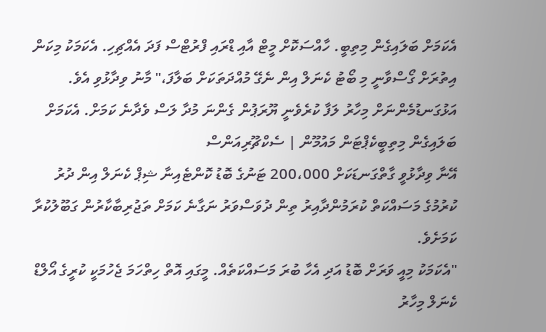އެކަމަށް ބަލައިގެން މިތިބީ. ހާއްސަކޮށް މީޓް އާއި ޑްރައި ފްރުޓްސް ފަދަ އެއްޗިހި. އެކަމަކު މިކަން އިތުރަށް ގޯސްވާނީ މި ބޯޓު ކެނަލް އިން ނެގޭ މުއްދަތަކަށް ބަލާފަ،" މާނު ވިދާޅުވި އެވެ.
އަޅުގަނޑުމެންނަށް މިހާރު ލަފާ ކުރެވެނީ ޔޫރަޕުން ގެންނަ މުދާ ލަސް ވެދާނެ ކަމަށް. އެކަމަށް ބަލައިގެން މިތިބީކެޕްޓަން މައުމޫން | ސެކްޗޫރިއަންސް
އޭނާ ވިދާޅުވީ ގާތްގަނޑަކަށް 200،000 ޓަނުގެ ބޮޑު ކޮންޓެއިނާ ޝިޕް ކެނަލް އިން ދުރު ކުރުމުގެ މަސައްކަތް ކުރަމުންދާއިރު ތިން ދުވަސްވަރު ނަގާނެ ކަމަށް ތަޖުރިބާކާރުން ގަބޫލުކުރާ ކަމަށެވެ.
"އެކަމަކު މިއީ ވަރަށް ބޮޑު އަދި އެހާ ބުރަ މަސައްކަތެއް. މީގައި އޮތް ހިތްހަމަ ޖެހުމަކީ ކުރީގެ އޯލްޑް ކެނަލް މިހާރު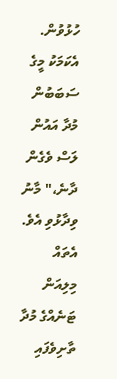ހުޅުވުން. އެކަމަކު މީގެ ސަބަބުން މުދާ އައުން ލަސް ވެގެން ދާނެ،" މާނު ވިދާޅުވި އެވެ.
އެތައް މިލިއަން ޓަނެއްގެ މުދާ ތާށިވެފައި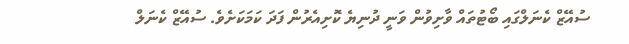ސުއޭޒް ކެނަލްގައި ބޯޓުތައް ވާށިވުން ވަނީ ދުނިޔެ ކޮށިއެރުން ފަދަ ކަމަކަށެވެ. ސުއޭޒް ކެނަލް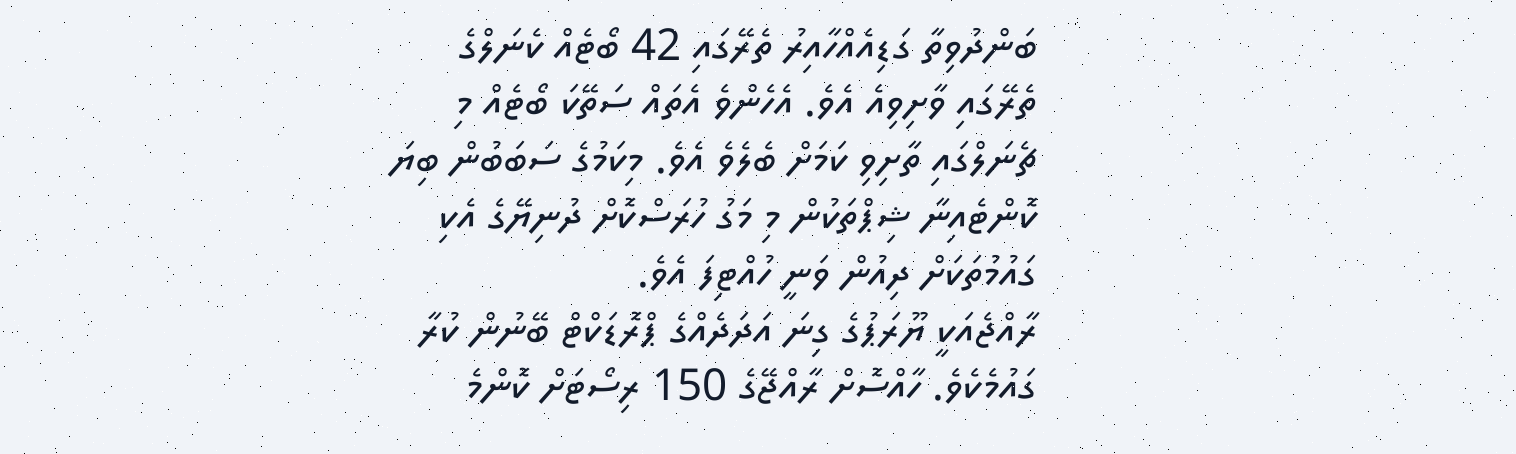ބަންދުވިތާ ގަޑިއެއްހާއިރު ތެރޭގައި 42 ބޯޓެއް ކެނަލްގެ ތެރޭގައި ވާށިވިއެ އެވެ. އެހެންވެ އެތައް ސަތޭކަ ބޯޓެއް މި ޗެނަލްގައި ތާށިވި ކަމަށް ބެލެވެ އެވެ. މިކަމުގެ ސަބަބުން ބިޔަ ކޮންޓެއިނާ ޝިޕްތަކުން މި މަގު ހުރަސްކޮށް ދުނިޔޭގެ އެކި ގައުމުތަކަށް ދިއުން ވަނީ ހުއްޓިފަ އެވެ.
ރާއްޖެއަކީ ޔޫރަޕުގެ ގިނަ އަދަދެއްގެ ޕްރޮޑަކްޓް ބޭނުން ކުރާ ގައުމެކެވެ. ހާއްސޮށް ރާއްޖޭގެ 150 ރިސޯޓަށް ކޮންމެ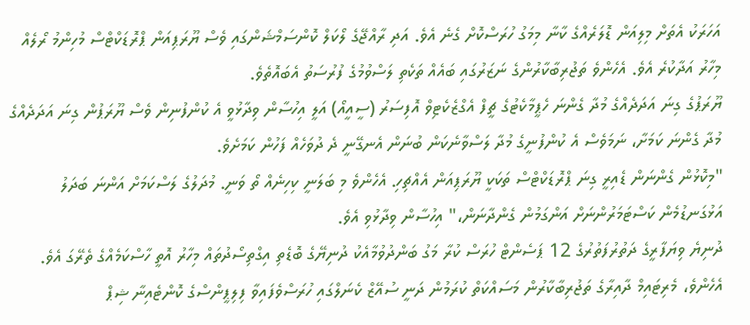އަހަރަކު އެތަށް މިލިއަން ޑޮލަރެއްގެ ކާނާ މިމަގު ހުރަސްކޮށް ގެނެ އެވެ. އަދި ރާއްޖޭގެ ލޯކަލް ކޮންސަމްޝަންގައި ވެސް ޔޫރަޕިއަން ޕްރޮޑަކްޓްސް މުހިންމު ރޯލެއް މިހާރު އަދާކުރެ އެވެ. އެހެންވެ ތަޖުރިބާކާރުންގެ ނަޒަރުގައި ބައެއް ތަކެތި ލަސްވުމުގެ ފުރުސަތު އެބައޮތެވެ.
ޔޫރަޕުގެ ގިނަ އަދަދެއްގެ މުދާ ގެންނަ ހެޕީމާކެޓުގެ ޗީފް އެގްޒެކެޓިވް އޮފިސަރު (ސީއީއޯ) އަލީ އިހުސާން ވިދާޅުވީ އެ ކުންފުނިން ވެސް ޔޫރަޕުން ގިނަ އަދަދެއްގެ މުދާ ގެންނަ ކަމަށާ، ނަމަވެސް އެ ކުންފުނީގެ މުދާ ލަސްވާނެކަން ބުނަން އެނގޭނީ ދެ ދުވަހެއް ފަހުން ކަމަށެވެ.
"މިކޮޅުން ގެންނަން ޑެއިރީ ގިނަ ޕްރޮޑަކްޓްސް ތަކަކީ ޔޫރަޕިއަން އެއްޗިހި. އެހެންވެ މި ބަލަނީ ކިހިނެއް ތޯ ވަނީ. މުދަލުގެ ލަސްކަމަށް އަންނަ ބަދަލު އަޅުގަނޑުމެން ކަސްޓަމަރުންނަށް އަންގަމުން ގެންދާނަން،" އިހުސާން ވިދާޅުވި އެވެ.
ދުނިޔެ ވިޔަފާރީގެ ދަތުރުފަތުރުގެ 12 ޕަސެންޓް ހުރަސް ކުރާ މަގު ބަންދުވުމާއެކު ދުނިޔޭގެ ބޮޑެތި އިގްތިސޯދުތައް މިހާރު އޮތީ ހާސްކަމެއްގެ ތެރޭގަ އެވެ. އެހެންވެ، މެރިޓައިމް ދާއިރާގެ ތަޖުރިބާކާރުން މަސައްކަތް ކުރަމުން ދަނީ ސުއޭޒް ކެނަލްގައި ހުރަސްވެފައިވާ ފިލިޕީންސްގެ ކޮންޓެއިނާ ޝިޕް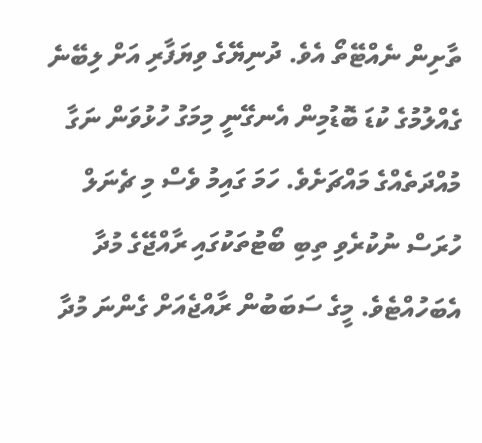ތާށިން ނެއްޓޭތޯ އެވެ. ދުނިޔޭގެ ވިޔަފާރި އަށް ލިބޭނެ ގެއްލުމުގެ ކުޑަ ބޮޑުމިން އެނގޭނީ މިމަގު ހުޅުވަން ނަގާ މުއްދަތެއްގެ މައްޗަށެވެ. ހަމަ ގައިމު ވެސް މި ޗެނަލް ހުރަސް ނުކުރެވި ތިބި ބޯޓުތަކުގައި ރާއްޖޭގެ މުދާ އެބަހުއްޓެވެ. މީގެ ސަބަބުން ރާއްޖެއަށް ގެންނަ މުދާ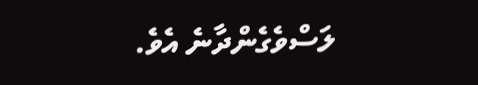ލަސްވެގެންދާނެ އެވެ.